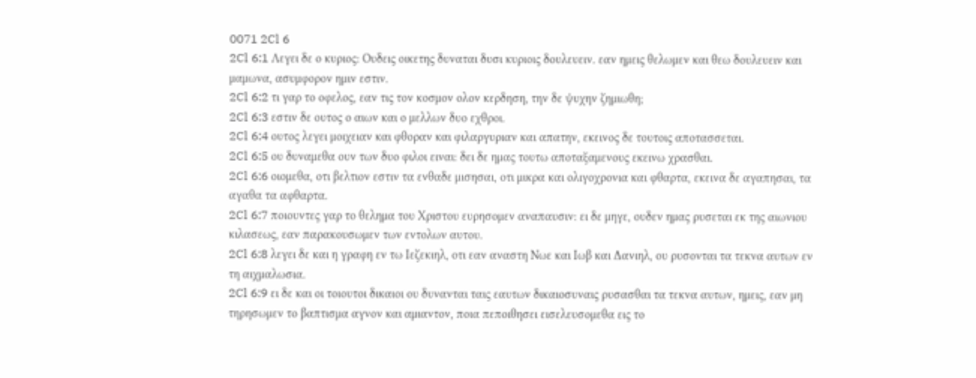0071 2Cl 6
2Cl 6:1 Λεγει δε ο κυριος: Ουδεις οικετης δυναται δυσι κυριοις δουλευειν. εαν ημεις θελωμεν και θεω δουλευειν και μαμωνα, ασυμφορον ημιν εστιν.
2Cl 6:2 τι γαρ το οφελος, εαν τις τον κοσμον ολον κερδηση, την δε ψυχην ζημιωθη;
2Cl 6:3 εστιν δε ουτος ο αιων και ο μελλων δυο εχθροι.
2Cl 6:4 ουτος λεγει μοιχειαν και φθοραν και φιλαργυριαν και απατην, εκεινος δε τουτοις αποτασσεται.
2Cl 6:5 ου δυναμεθα ουν των δυο φιλοι ειναι: δει δε ημας τουτω αποταξαμενους εκεινω χρασθαι.
2Cl 6:6 οιομεθα, οτι βελτιον εστιν τα ενθαδε μισησαι, οτι μικρα και ολιγοχρονια και φθαρτα, εκεινα δε αγαπησαι, τα αγαθα τα αφθαρτα.
2Cl 6:7 ποιουντες γαρ το θελημα του Χριστου ευρησομεν αναπαυσιν: ει δε μηγε, ουδεν ημας ρυσεται εκ της αιωνιου κιλασεως, εαν παρακουσωμεν των εντολων αυτου.
2Cl 6:8 λεγει δε και η γραφη εν τω Ιεζεκιηλ, οτι εαν αναστη Νωε και Ιωβ και Δανιηλ, ου ρυσονται τα τεκνα αυτων εν τη αιχμαλωσια.
2Cl 6:9 ει δε και οι τοιουτοι δικαιοι ου δυνανται ταις εαυτων δικαιοσυναις ρυσασθαι τα τεκνα αυτων, ημεις, εαν μη τηρησωμεν το βαπτισμα αγνον και αμιαντον, ποια πεποιθησει εισελευσομεθα εις το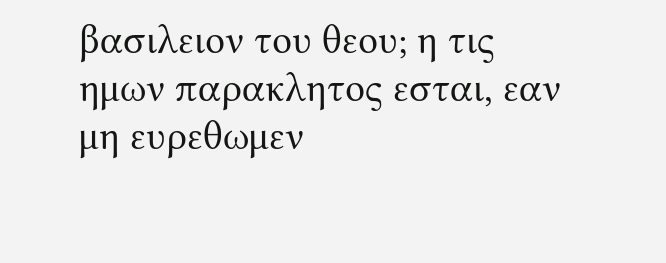βασιλειον του θεου; η τις ημων παρακλητος εσται, εαν μη ευρεθωμεν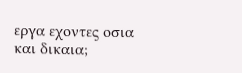εργα εχοντες οσια και δικαια;